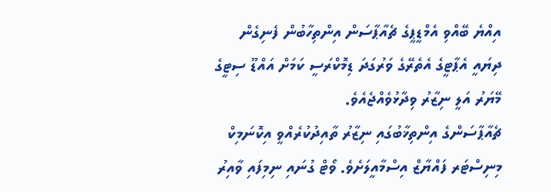އިއްޔެ ބޭއްވި އެމްޑީޕީގެ ޗެއާޕާސަން އިންތިހާބުން ފެނިގެން ދިޔައީ އެޕާޓީގެ އެތެރޭގެ ވަރުގަދަ ޑިމޮކްރަސީ ކަމަށް އައްޑޫ ސިޓީގެ މޭޔަރު އަލީ ނިޒާރު ވިދާޅުވެއްޖެއެވެ.
ޗެއާޕާސަންގެ އިންތިޚާބުގައި ނިޒާރު ތާއިދުކުރެއްވީ އިކޮނަމިކް މިނިސްޓަރ ފައްޔާޒް އިސްމާއީލަށެވެ. ވޯޓް ގުނައި ނިމިފައި ވާއިރު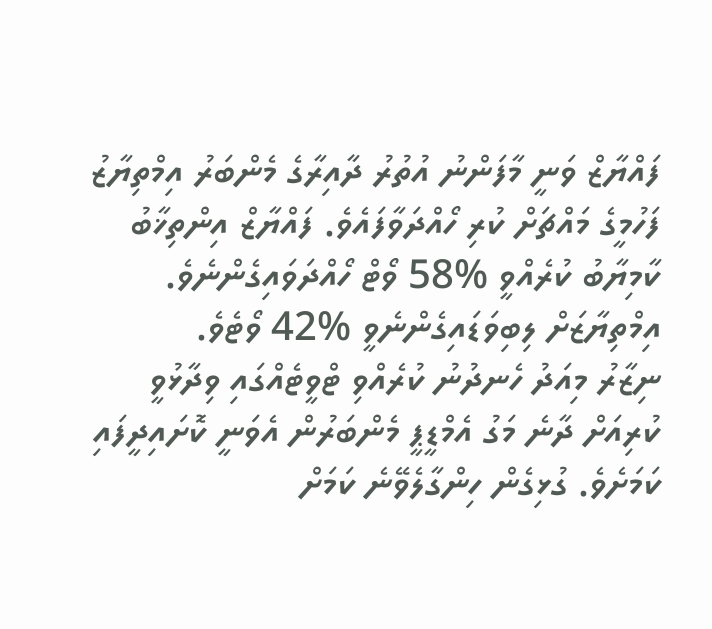ފައްޔާޒް ވަނީ މާފަންނު އުތުރު ދާއިރާގެ މެންބަރު އިމްތިޔާޒު ފަހުމީގެ މައްޗަށް ކުރި ހޯއްދަވާފައެވެ. ފައްޔާޒް އިންތިޚާބު ކާމިޔާބު ކުރެއްވީ %58 ވޯޓް ހޯއްދަވައިގެންނެވެ. އިމްތިޔާޒަށް ލިބިވަޑައިގެންނެވީ %42 ވޯޓެވެ.
ނިޒާރު މިއަދު ހެނދުނު ކުރެއްވި ޓްވީޓެއްގައި ވިދާޅުވީ ކުރިއަށް ދާނެ މަގު އެމްޑީޕީ މެންބަރުން އެވަނީ ކޮށައިދީފައި ކަމަށެވެ. ގުޅިގެން ހިންގާލެވޭނެ ކަމަށް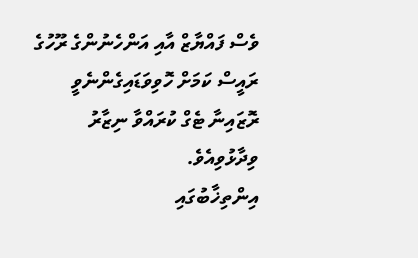ވެސް ފައްޔާޒް އާއި އަންހެނުންގެ ރޫހުގެ ރައީސް ކަމަށް ހޮވިވަޑައިގެންނެވީ ރޮޒައިނާ ޓެގް ކުރައްވާ ނިޒާރު ވިދާޅުވިއެވެ.
އިންތިޚާބުގައި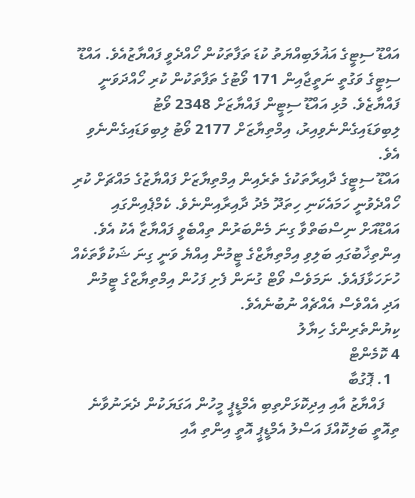އައްޑޫ ސިޓީގެ އަޣުލަބިއްޔަތު ކުޑަ ތަފާތަކުން ހޯއްދެވީ ފައްޔާޒުއެވެ. އައްޑޫ ސިޓީގެ ވަގުތީ ނަތީޖާއިން 171 ވޯޓުގެ ތަފާތަކުން ކުރި ހޯއްދަވަނީ ފައްޔާޒެވެ. މުޅި އައްޑޫ ސިޓީން ފައްޔާޒަށް 2348 ވޯޓު ލިބިވަޑައިގެންނެވިއިރު، އިމްތިޔާޒަށް 2177 ވޯޓު ލިބިވަޑައިގެންނެވި އެވެ.
އައްޑޫ ސިޓީގެ ދާއިރާތަކުގެ ތެރެއިން އިމްތިޔާޒަށް ފައްޔާޒުގެ މައްޗަށް ކުރި ހޯއްދެވުނީ ހަމައެކަނި ހިތަދޫ މެދު ދާއިރާއިންނެވެ. ކެމްޕެއިންގައި އައްޑޫއަށް ނިސްބަތްވާ ގިނަ މެންބަރުން ތިއްބެވީ ފައްޔާޒާ އެކު އެވެ.
އިންތިޚާބުގައި ބަލިވި އިމްތިޔާޒްގެ ޓީމުން އިއްޔެ ވަނީ ގިނަ ޝަކުވާތަކެއް ހުށަހަޅާފައެވެ. ނަމަވެސް ވޯޓް ގުނަން ފެށި ފަހުން އިމްތިޔާޒްގެ ޓީމުން އަދި އެއްވެސް އެއްޗެއް ނުބުނެއެވެ.
ކިޔުންތެރިންގެ ހިޔާލު
4 ކޮމެންޓް
  1. ޕޮގުބާ
    ފައްޔާޒު އާއި އިދިކޮޅަށްތިބި އެމްޑީޕީ މީހުން އަގަޔަކުން ދެރަނުވާނެ ތިއޮތީ ބަލިކޮއްފަ އަސްލު އެމްޑީޕީ އޮތީ އިންތި އާއި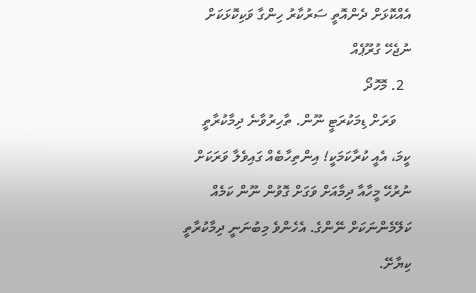އެއްކޮޅަށް ދެންއޮތީ ސަރުކާރު ހިންގާ ވަކިކޮޅަކަށް ނުޖެހޭ ގުރޫޕެއް
  2. މޮހޮދޯ
    ވަރަށް ޑިމަކުރަޓީ ނޫން. ތާހިރުވާނެ ދިމާކުރާތީ ކީމަ، އެއީ ކުރާކަމަކީ! އިންތިހާބެއް ގައިވެލާ ވަރަކަށް ނުރުހޭ މީހާއާ ދިމާއަށް ވަގަށް ގޮވުން ނޫން ކަމެއް ކަލޭމެންނަކަށް ނޭންގެ. އެހެންވެ މިބުނަނީ ދިމާކުރާތީ ކިޔާށޭ.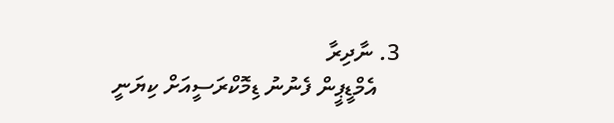3. ނާދިރާ
    އެމްޑީޕީން ފެނުނު ޑިމޮކްރަސީއަށް ކިޔަނީ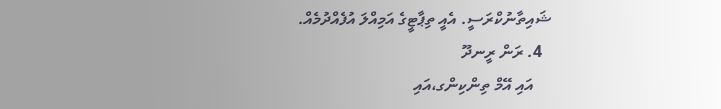ޝައިތާނުކްރަސީ. އެއީ ތިޕާޓީގެ އަމިއްލަ އުފެއްދުމެއް.
  4. ރަން ރީނދޫ
    އައި އޭމް ތިންކިންގ،އައި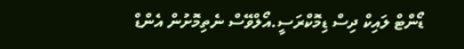ޑޯންޓް ލައިކް ދިސް ޑިމޮކްރަސީ.އޯލްވޭސް ނެތިމޮށުން އެންޑް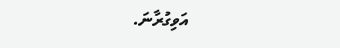އަވިގުރާނަ.